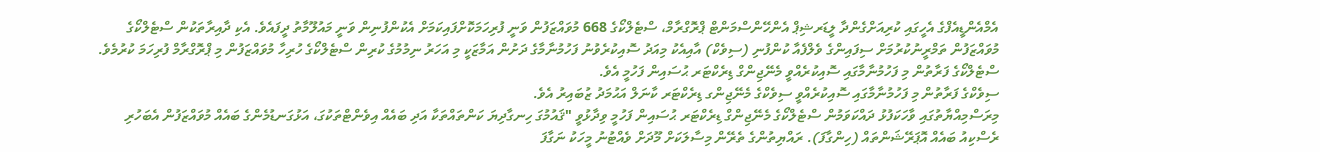އެމްއެންޑީއެފްގެ އެހީގައި ކުރިއަށްގެންދާ ލީޑަރޝިޕް އެންހޭންސްމަންޓް ޕްރޮގްރާމް، ސްޓެލްކޯގެ 668 މުވައްޒަފުން ވަނީ ފުރިހަމަކޮށްފައިކަމަށް އެކުންފުނިން ވަނީ މައުލޫމާތު ދީފައެވެ. އެކި ދާއިރާތަކުން ސްޓެލްކޯގެ މުވައްޒަފުން ތަމްރީނުކުރުމަށް ސިފައިންގެ ވެލްފެއާ ކުންފުނި (ސިވެކް) އާއިއެކު މިއަދު ސޮއިކުރެވުނު ފަހުމުނާމާގެ ދަށުން އަމާޒަކީ މި އަހަރު ނިމުމުގެ ކުރިން ސްޓެލްކޯގެ ހުރިހާ މުވައްޒަފުން މި ޕްރޮގްރާމް ފުރިހަމަ ކުރުމެވެ.
ސްޓެލްކޯގެ ފަރާތުން މި ފަހުމުނާމާގައި ސޮއިކުރެއްވީ މެނޭޖިންގް ޑިރެކްޓަރ ޙުސައިން ފަހުމީ އެވެ.
ސިވެކްގެ ފަރާތުން މި ފަހުމުނާމާގައި ސޮއިކުރެއްވީ ސިވެކްގެ މެނޭޖިންގ ޑިރެކްޓަރ ކާނަލް އަޙުމަދު ޒުބައިރު އެވެ.
މިރަސްމިއްޔާތުގައި ވާހަކަފުޅު ދައްކަވަމުން ސްޓެލްކޯގެ މެނޭޖިންގް ޑިރެކްޓަރ ޙުސައިން ފަހުމީ ވިދާޅުވީ "ޤައުމުގަ ހިނގާދިޔަ ކަންތައްތަކާ އަދި ބައެއް އިވެންޓްތަކުގަ، އަޅުގަނޑުމެންގެ ބައެއް މުވައްޒަފުން އެބަހުރި ރެސްކިއު ބައެއް އޮޕަރޭޝަންތައް (ހިންގާފަ). ރައްޔިތުންގެ ތެރޭން މިސާލަކަށް މޫދަށް ވެއްޓުނު މީހަކު ނަގާފަ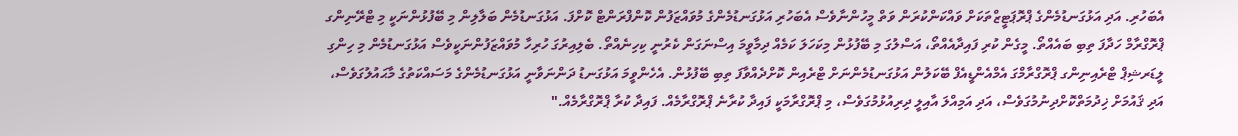އެބަހުރި. އަދި އަޅުގަނޑުމެންގެ ޕްރޮޕަޓީޒްތަކަށް ވައްކަންކުރަން ވަތް މީހުންނާވެސް އެބަހުރި އަޅުގަނޑުމެންގެ މުވައްޒަފުން ކޮންފްރަންޓް ކޮށްފަ. އަޅުގަނޑުމެން ބަލާލިން މި ބޭފުޅުންނަކީ މި ޓްރޭނިންގ ޕްރޮގްރާމް ހަދާފަ ތިބި ބައެއްތޯ. މީގެން ކުރި ފައިދާއެއްތޯ، އަސްލުގަ މި ބޭފުޅުން މިކަހަލަ ކަމެއް ދިމާވީމަ އިސްނަގަން ކެރުނީ ކިހިނެއްތޯ. ބެލިއިރުގަ ހުރިހާ މުވައްޒަފުންނަކީވެސް އަޅުގަނޑުމެން މި ހިންގި ލީޑަރޝިޕް ޓްރެއިނިންގ ޕްރޮގްރާމްގަ އެމްއެންޑީއެފް ބޭކަލުން އަޅުގަނޑުމެންނަށް ޓްރެއިން ކޮށްދެއްވާފަ ތިބި ބޭފުޅުން. އެހެންވީމަ އަޅުގަނޑު ދަންނަވާނީ އަޅުގަނޑުމެންގެ މަސައްކަތުގެ މާޙައުލުގަވެސް، އަދި ޤައުމަށް ޚިދުމަތްކޮށްދިނުމުގަވެސް، އަދި އަމިއްލަ އާއިލީ ދިރިއުޅުމުގަވެސް، މި ޕްރޮގްރާމަކީ ފައިދާ ކުރާނެ ޕްރޮގްރާމެއް. ފައިދާ ކުރާ ޕްރޮގްރާމެއް."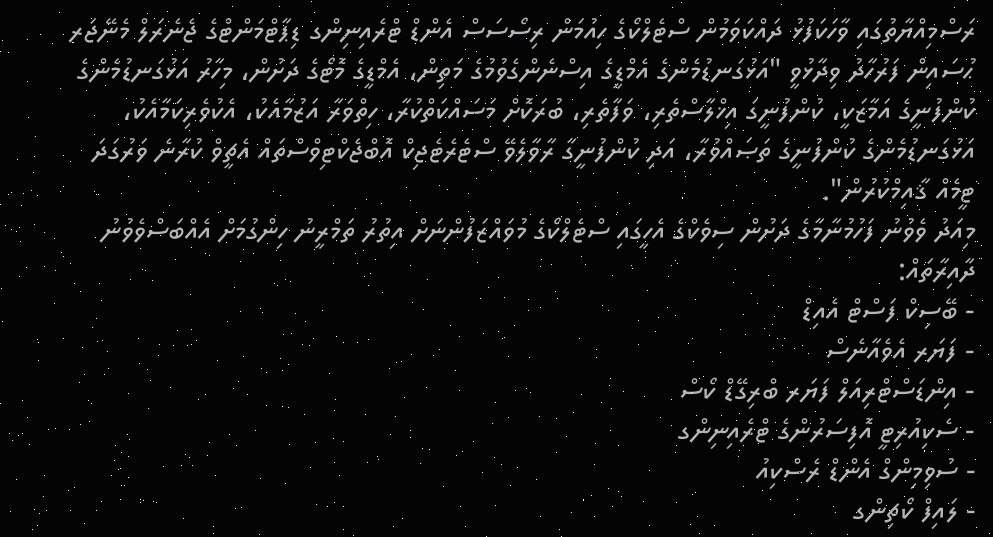ރަސްމިއްޔާތުގައި ވާހަކަފުޅު ދައްކަވަމުން ސްޓެލްކޯގެ ހިއުމަން ރިސޯސަސް އެންޑް ޓްރެއިނިންގ ޑިޕާޓްމަންޓްގެ ޖެނެރަލް މެނޭޖަރ ޙުސައިން ފަރުހާދު ވިދާޅުވީ "އަޅުގަނޑުމެންގެ އެމްޑީގެ އިސްނެންގެވުމުގެ މަތިން، އެމްޑީގެ މޮޓޯގެ ދަށުން، މިހާރު އަޅުގަނޑުމެންގެ ކުންފުނީގެ އަމާޒަކީ، ކުންފުނީގަ އިޚްލާސްތެރި، ވަފާތެރި، ބުރަކޮށް މަސައްކަތްކުރާ، ހިތްވަރާ އަޒުމާއެކު، އެކުވެރިކަމާއެކު، އަޅުގަނޑުމެންގެ ކުންފުނީގެ ތަޞައްވުރާ، އަދި ކުންފުނީގާ ރާވާލެވޭ ސްޓެރެޓެޖިކް އޮބްޖެކްޓިވްސްތައް އެޗީވް ކުރާނެ ވަރުގަދަ ޓީމެއް ޤާއިމްކުރުން".
މިއަދު ވެވުނު ފަހުމުނާމާގެ ދަށުން ސިވެކްގެ އެހީގައި ސްޓެލްކޯގެ މުވައްޒަފުންނަށް އިތުރު ތަމްރީނު ހިންގުމަށް އެއްބަސްވެވުނު ދާއިރާތައް:
- ބޭސިކް ފަސްޓް އެއިޑް
- ފަޔަރ އެވެއާނެސް
- އިންޑަސްޓްރިއަލް ފަޔަރ ބްރިގޭޑް ކޯސް
- ސެކިއުރިޓީ އޮފިސަރުންގެ ޓްރެއިނިންގ
- ސުވިމިންގް އެންޑް ރެސްކިއު
- ލައިފް ކޯޗިންގ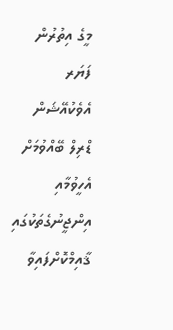މީގެ އިތުރުން ފަޔަރ އެވެކުއޭޝަން ޑްރިލް ބޭއްވުމަށް އެހީވުމާއި އިންޖީނުގެތަކުގައި ޤާއިމްކޮށްފައިވާ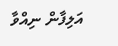އަލިފާން ނިއްވާ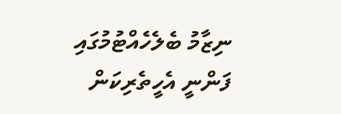ނިޒާމު ބެލެހެއްޓުމުގައި ފަންނީ އެހީތެރިކަން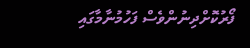ފޯރުކޮށްދިނުންވެސް ފަހުމުނާމާގައި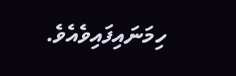ހިމަނައިފައިވެއެވެ.